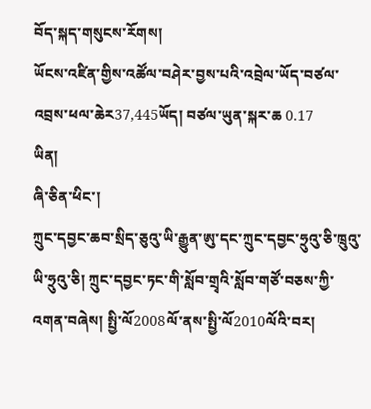བོད་སྐད་གསུངས་རོགས།
ཡོངས་འཛིན་གྱིས་འཚོལ་བཤེར་བྱས་པའི་འབྲེལ་ཡོད་བཙལ་འབྲས་ཕལ་ཆེར37,445ཡོད། བཙལ་ཡུན་སྐར་ཆ 0.17
ཡིན།
ཞི་ཅིན་ཕིང་།
ཀྲུང་དབྱང་ཆབ་སྲིད་ཅུའུ་ཡི་རྒྱུན་ཨུ་དང་ཀྲུང་དབྱང་ཧྲུའུ་ཅི་ཁྲུའུ་ཡི་ཧྲུའུ་ཅི། ཀྲུང་དབྱང་ཏང་གི་སློབ་གྲྭའི་སློབ་གཙོ་བཅས་ཀྱི་འགན་བཞེས། སྤྱི་ལོ2008ལོ་ནས་སྤྱི་ལོ2010ལོའི་བར།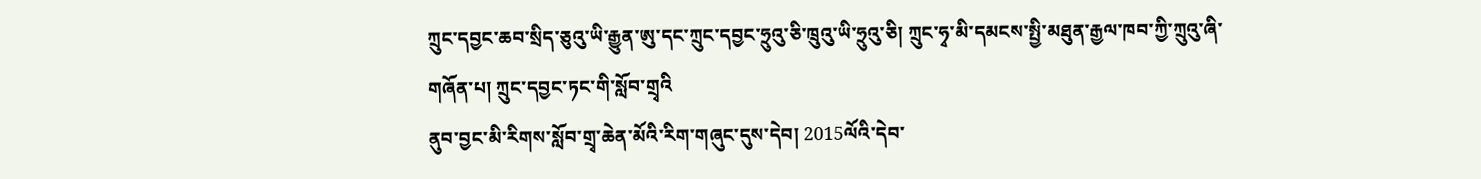ཀྲུང་དབྱང་ཆབ་སྲིད་ཅུའུ་ཡི་རྒྱུན་ཨུ་དང་ཀྲུང་དབྱང་ཧྲུའུ་ཅི་ཁྲུའུ་ཡི་ཧྲུའུ་ཅི། ཀྲུང་ཧྭ་མི་དམངས་སྤྱི་མཐུན་རྒྱལ་ཁབ་ཀྱི་ཀྲུའུ་ཞི་གཞོན་པ། ཀྲུང་དབྱང་ཏང་གི་སློབ་གྲྭའི
ནུབ་བྱང་མི་རིགས་སློབ་གྲྭ་ཆེན་མོའི་རིག་གཞུང་དུས་དེབ། 2015ལོའི་དེབ་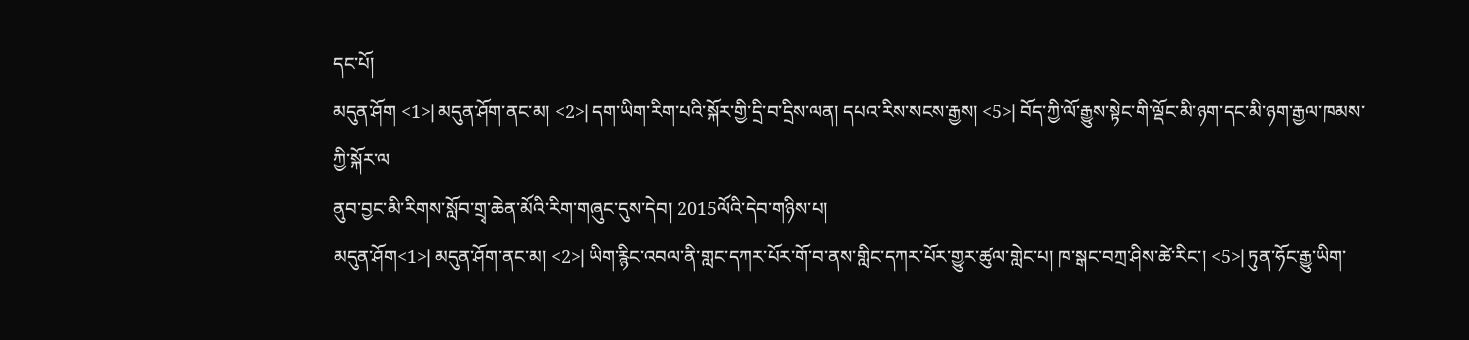དང་པོ།
མདུན་ཤོག <1>| མདུན་ཤོག་ནང་མ། <2>| དག་ཡིག་རིག་པའི་སྐོར་གྱི་དྲི་བ་དྲིས་ལན། དཔའ་རིས་སངས་རྒྱས། <5>| བོད་ཀྱི་ལོ་རྒྱུས་སྟེང་གི་ལྡོང་མི་ཉག་དང་མི་ཉག་རྒྱལ་ཁམས་ཀྱི་སྐོར་ལ
ནུབ་བྱང་མི་རིགས་སློབ་གྲྭ་ཆེན་མོའི་རིག་གཞུང་དུས་དེབ། 2015ལོའི་དེབ་གཉིས་པ།
མདུན་ཤོག<1>| མདུན་ཤོག་ནང་མ། <2>| ཡིག་རྙིང་འབལ་ནི་གླང་དཀར་པོར་གོ་བ་ནས་གླིང་དཀར་པོར་གྱུར་ཚུལ་གླེང་པ། ཁ་སྒང་བཀྲ་ཤིས་ཚེ་རིང་། <5>| ཏུན་ཧོང་རྒྱུ་ཡིག་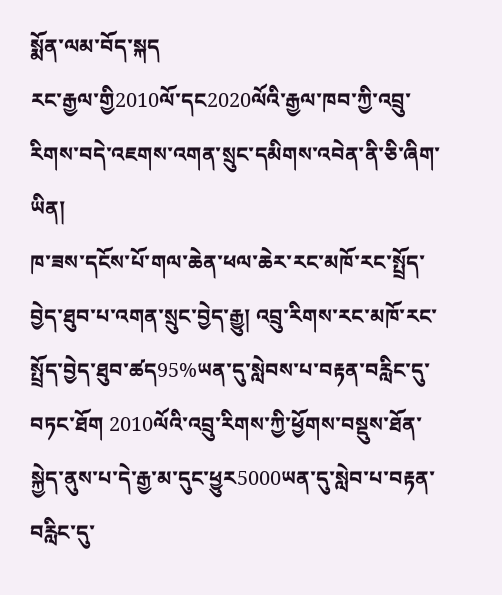སྨོན་ལམ་བོད་སྐད
རང་རྒྱལ་གྱི2010ལོ་དང2020ལོའི་རྒྱལ་ཁབ་ཀྱི་འབྲུ་རིགས་བདེ་འཇགས་འགན་སྲུང་དམིགས་འབེན་ནི་ཅི་ཞིག་ཡིན།
ཁ་ཟས་དངོས་པོ་གལ་ཆེན་ཕལ་ཆེར་རང་མཁོ་རང་སྤྲོད་བྱེད་ཐུབ་པ་འགན་སྲུང་བྱེད་རྒྱུ། འབྲུ་རིགས་རང་མཁོ་རང་སྤྲོད་བྱེད་ཐུབ་ཚད95%ཡན་དུ་སླེབས་པ་བརྟན་བརླིང་དུ་བཏང་ཐོག 2010ལོའི་འབྲུ་རིགས་ཀྱི་ཕྱོགས་བསྡུས་ཐོན་སྐྱེད་ནུས་པ་དེ་རྒྱ་མ་དུང་ཕྱུར5000ཡན་དུ་སླེབ་པ་བརྟན་བརླིང་དུ་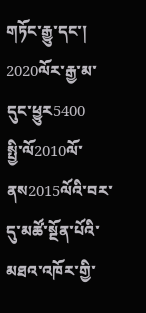གཏོང་རྒྱུ་དང་། 2020ལོར་རྒྱ་མ་དུང་ཕྱུར5400
སྤྱི་ལོ2010ལོ་ནས2015ལོའི་བར་དུ་མཚོ་སྔོན་པོའི་མཐའ་འཁོར་གྱི་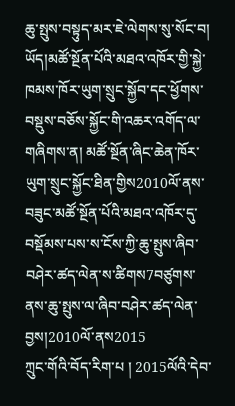ཆུ་སྤུས་བསྟུད་མར་ཇེ་ལེགས་སུ་སོང་བ།
ཡོད།མཚོ་སྔོན་པོའི་མཐའ་འཁོར་གྱི་སྐྱེ་ཁམས་ཁོར་ཡུག་སྲུང་སྐྱོབ་དང་ཕྱོགས་བསྡུས་བཅོས་སྐྱོང་གི་འཆར་འགོད་ལ་གཞིགས་ན། མཚོ་སྔོན་ཞིང་ཆེན་ཁོར་ཡུག་སྲུང་སྐྱོང་ཐིན་གྱིས2010ལོ་ནས་བཟུང་མཚོ་སྔོན་པོའི་མཐའ་འཁོར་དུ་བསྡོམས་པས་ས་ངོས་ཀྱི་ཆུ་སྤུས་ཞིབ་བཤེར་ཚད་ལེན་ས་ཚིགས7བཙུགས་ནས་ཆུ་སྤུས་ལ་ཞིབ་བཤེར་ཚད་ལེན་བྱས།2010ལོ་ནས2015
ཀྲུང་གོའི་བོད་རིག་པ ། 2015ལོའི་དེབ་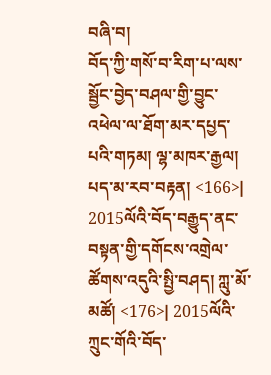བཞི་བ།
བོད་ཀྱི་གསོ་བ་རིག་པ་ལས་སྦྱོང་བྱེད་བཤལ་གྱི་བྱུང་འཕེལ་ལ་ཐོག་མར་དཔྱད་པའི་གཏམ། ལྷ་མཁར་རྒྱལ། པད་མ་རབ་བརྟན། <166>| 2015ལོའི་བོད་བརྒྱུད་ནང་བསྟན་གྱི་དགོངས་འགྲེལ་ཚོགས་འདུའི་སྤྱི་བཤད། ཀླུ་མོ་མཚོ། <176>| 2015ལོའི་ཀྲུང་གོའི་བོད་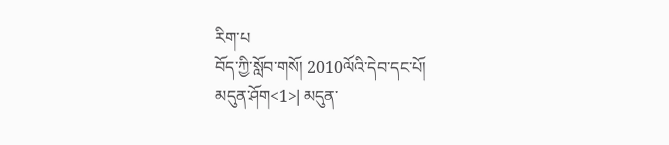རིག་པ
བོད་ཀྱི་སློབ་གསོ། 2010ལོའི་དེབ་དང་པོ།
མདུན་ཤོག<1>| མདུན་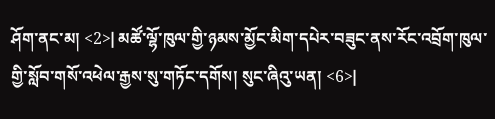ཤོག་ནང་མ། <2>| མཚོ་ལྷོ་ཁུལ་གྱི་ཉམས་མྱོང་མིག་དཔེར་བཟུང་ནས་རོང་འབྲོག་ཁུལ་གྱི་སློབ་གསོ་འཕེལ་རྒྱས་སུ་གཏོང་དགོས། སུང་ཞིའུ་ཡན། <6>|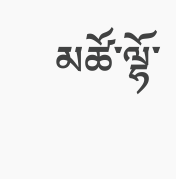མཚོ་ལྷོ་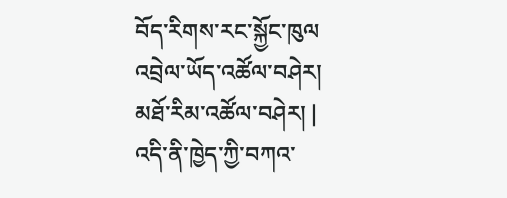བོད་རིགས་རང་སྐྱོང་ཁུལ
འབྲེལ་ཡོད་འཚོལ་བཤེར།
མཐོ་རིམ་འཚོལ་བཤེར། |
འདི་ནི་ཁྱེད་ཀྱི་བཀའ་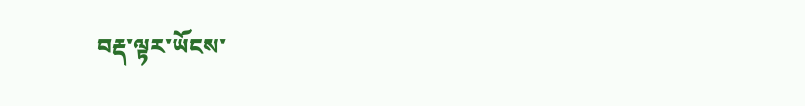བརྡ་ལྟར་ཡོངས་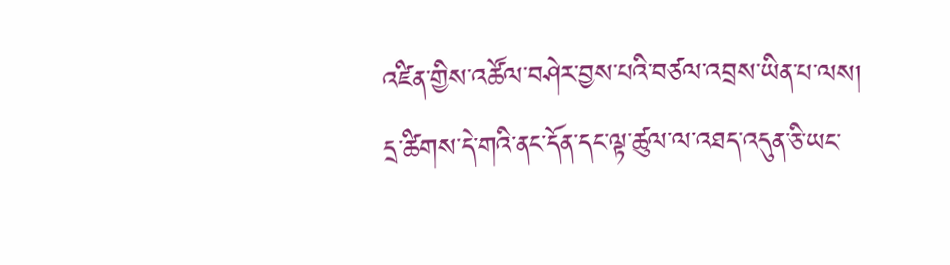འཛིན་གྱིས་འཚོལ་བཤེར་བྱས་པའི་བཙལ་འབྲས་ཡིན་པ་ལས། དྲ་ཚིགས་དེ་གའི་ནང་དོན་དང་ལྟ་ཚུལ་ལ་འཐད་འདུན་ཅི་ཡང་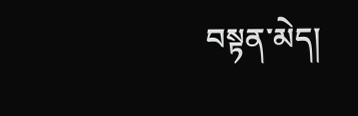བསྟན་མེད།